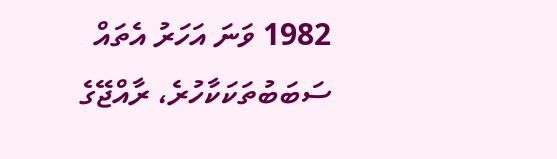1982 ވަނަ އަހަރު އެތައް ސަބަބުތަކަކާހުރެ، ރާއްޖޭގެ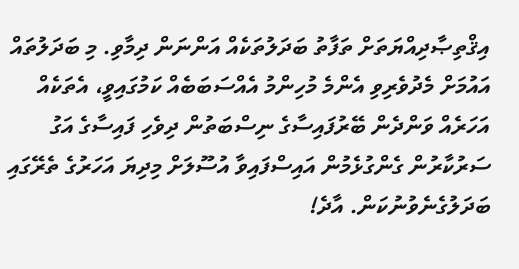އިޤްތިޞާދިއްޔަތަށް ތަފާތު ބަދަލުތަކެއް އަންނަން ދިމާވި. މި ބަދަލުތައް އައުމަށް މެދުވެރިވި އެންމެ މުހިންމު އެއްސަބަބެއް ކަމުގައިވީ، އެތަކެއް އަހަރެއް ވަންދެން ބޭރުފައިސާގެ ނިސްބަތުން ދިވެހި ފައިސާގެ އަގު ސަރުކާރުން ގެންގުޅެމުން އައިސްފައިވާ އުސޫލަށް މިދިޔަ އަހަރުގެ ތެރޭގައި ބަދަލުގެނެވުނުކަން. އާދެ!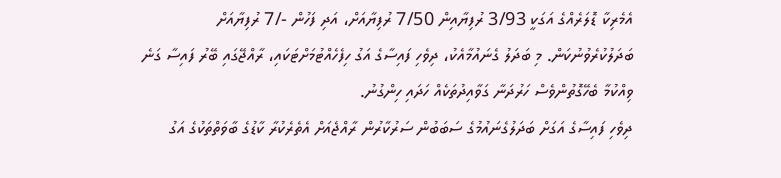އެމެރިކާ ޑޮލަރެއްގެ އަގަކީ 3/93 ރުފިޔާއިން 7/50 ރުފިޔާއަށް، އަދި ފަހުން -/7 ރުފިޔާއަށް ބަދަލުކުރެވުނުކަން. މި ބަދަލު ގެނައުމާއެކު، ދިވެހި ފައިސާގެ އަގު ހިފެހެއްޓުމަށްޓަކައި، ރާއްޖޭގައި ބޭރު ފައިސާ ގަނެ ވިއްކުމާ ބެހޭގޮތުންވެސް ހަރުދަނާ ގަވާއިދުތަކެއް ހަދައި ހިންގުނު.
ދިވެހި ފައިސާގެ އަގަށް ބަދަލުގެނައުމުގެ ސަބަބުން ސަރުކާރުން ރާއްޖެއަށް އެތެރެކުރާ ކާޑުގެ ބާވަތްތަކުގެ އަގު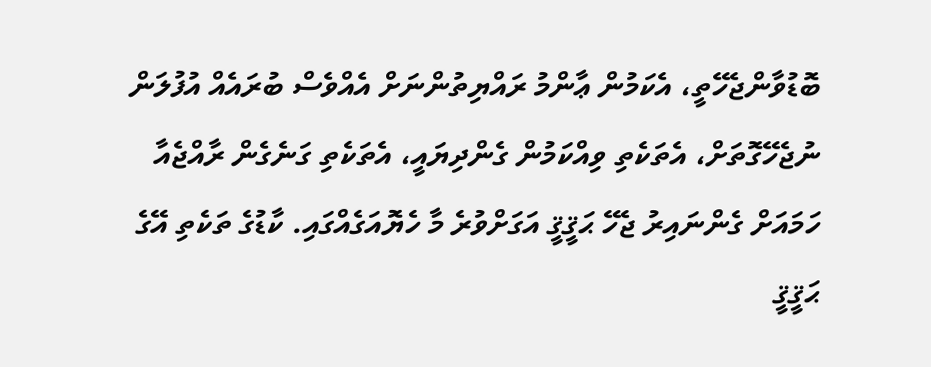ބޮޑުވާންޖެހޭތީ، އެކަމުން ޢާންމު ރައްޔިތުންނަށް އެއްވެސް ބުރައެއް އުފުލަން ނުޖެހޭގޮތަށް، އެތަކެތި ވިއްކަމުން ގެންދިޔައީ، އެތަކެތި ގަނެގެން ރާއްޖެއާ ހަމައަށް ގެންނައިރު ޖެހޭ ޙަޤީޤީ އަގަށްވުރެ މާ ހެޔޮއަގެއްގައި. ކާޑުގެ ތަކެތި އޭގެ ޙަޤީޤީ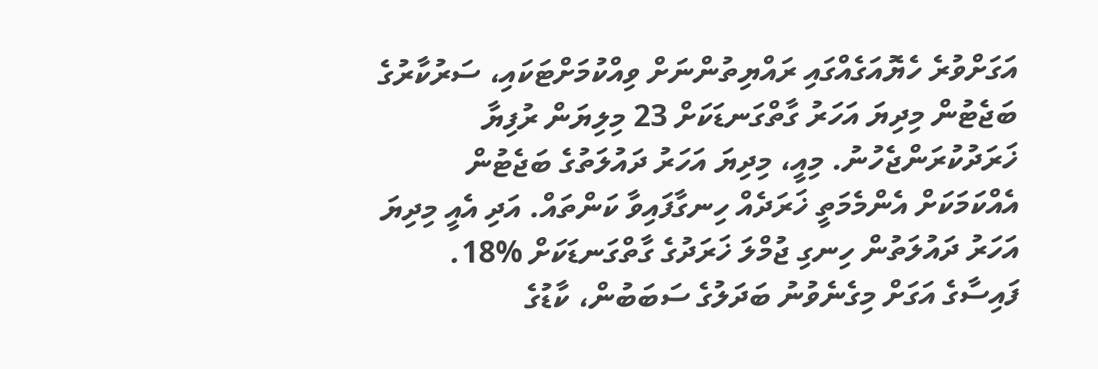އަގަށްވުރެ ހެޔޮއަގެއްގައި ރައްޔިތުންނަށް ވިއްކުމަށްޓަކައި، ސަރުކާރުގެ ބަޖެޓުން މިދިޔަ އަހަރު ގާތްގަނޑަކަށް 23 މިލިޔަން ރުފިޔާ ޚަރަދުކުރަންޖެހުނު. މިއީ، މިދިޔަ އަހަރު ދައުލަތުގެ ބަޖެޓުން އެއްކަމަކަށް އެންމެމަތީ ޚަރަދެއް ހިނގާފައިވާ ކަންތައް. އަދި އެއީ މިދިޔަ އަހަރު ދައުލަތުން ހިނގި ޖުމްލަ ޚަރަދުގެ ގާތްގަނޑަކަށް %18.
ފައިސާގެ އަގަށް މިގެނެވުނު ބަދަލުގެ ސަބަބުން، ކާޑުގެ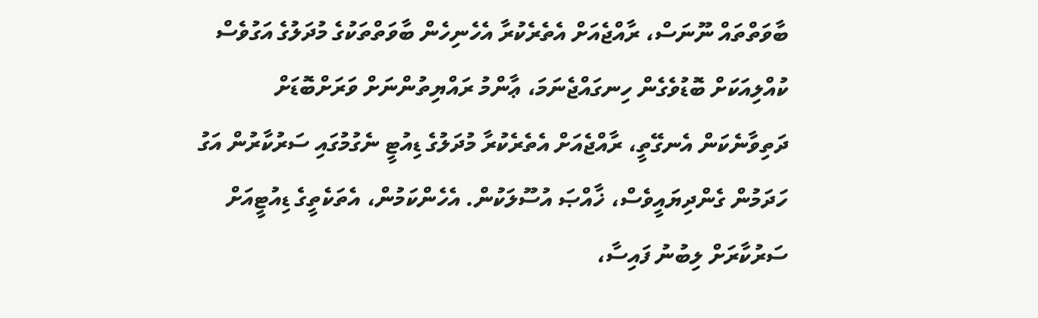ބާވަތްތައް ނޫނަސް، ރާއްޖެއަށް އެތެރެކުރާ އެހެނިހެން ބާވަތްތަކުގެ މުދަލުގެ އަގުވެސް ކުއްލިއަކަށް ބޮޑުވެގެން ހިނގައްޖެނަމަ، ޢާންމު ރައްޔިތުންނަށް ވަރަށްބޮޑަށް ދަތިވާނެކަން އެނގޭތީ، ރާއްޖެއަށް އެތެރެކުރާ މުދަލުގެ ޑިއުޓީ ނެގުމުގައި ސަރުކާރުން އަގު ހަދަމުން ގެންދިޔައީވެސް، ޚާއްޞަ އުސޫލަކުން. އެހެންކަމުން، އެތަކެތީގެ ޑިއުޓީއަށް ސަރުކާރަށް ލިބުނު ފައިސާ،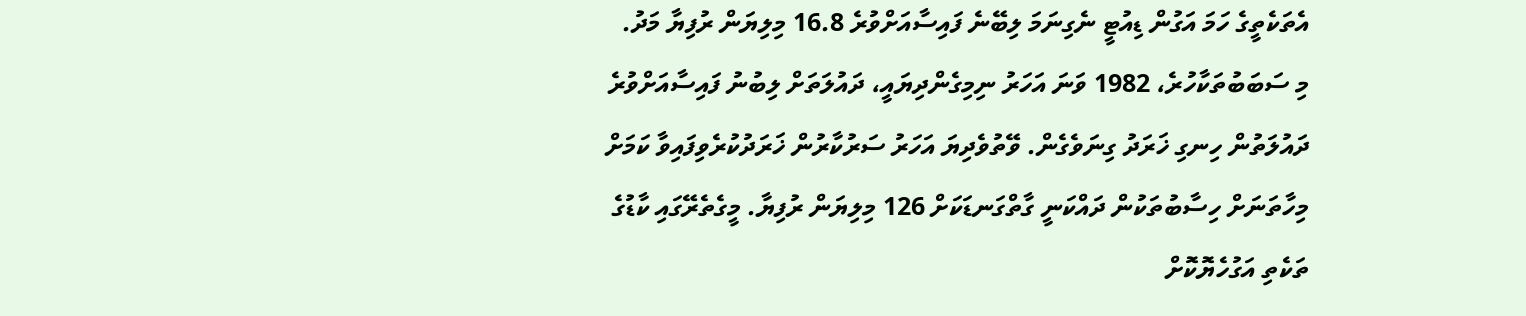އެތަކެތީގެ ހަމަ އަގުން ޑިއުޓީ ނެގިނަމަ ލިބޭނެ ފައިސާއަށްވުރެ 16.8 މިލިޔަން ރުފިޔާ މަދު.
މި ސަބަބުތަކާހުރެ، 1982 ވަނަ އަހަރު ނިމިގެންދިޔައީ، ދައުލަތަށް ލިބުނު ފައިސާއަށްވުރެ ދައުލަތުން ހިނގި ޚަރަދު ގިނަވެގެން. ވޭތުވެދިޔަ އަހަރު ސަރުކާރުން ޚަރަދުކުރެވިފައިވާ ކަމަށް މިހާތަނަށް ހިސާބުތަކުން ދައްކަނީ ގާތްގަނޑަކަށް 126 މިލިޔަން ރުފިޔާ. މީގެތެރޭގައި ކާޑުގެ ތަކެތި އަގުހެޔޮކޮށް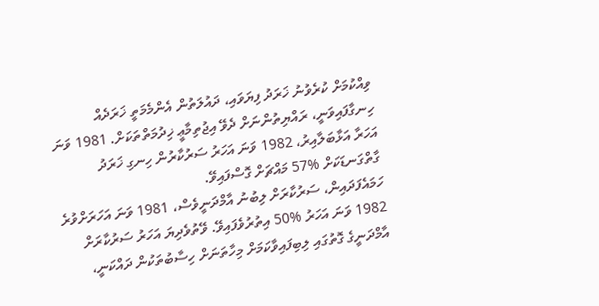ވިއްކުމަށް ކުރެވުނު ޚަރަދު ފިޔަވައި، ދައުލަތުން އެންމެމަތީ ޚަރަދެއް ހިނގާފައިވަނީ، ރައްޔިތުންނަށް ދެވޭ އިޖުތިމާޢީ ޚިދުމަތްތަކަށް. 1981 ވަނަ އަހަރާ އަޅާބަލާއިރު، 1982 ވަނަ އަހަރު ސަރުކާރުން ހިނގި ޚަރަދު ގާތްގަނޑަކަށް %57 މައްޗަށް ގޮސްފައިވޭ.
ހަމައެފަދައިން، ސަރުކާރަށް ލިބުނު އާމްދަނީވެސް، 1981 ވަނަ އަހަރަށްވުރެ 1982 ވަނަ އަހަރު %50 އިތުރުވެފައިވޭ. ވޭތުވެދިޔަ އަހަރު ސަރުކާރަށް އާމްދަނީގެ ގޮތުގައި ލިބިފައިވާކަމަށް މިހާތަނަށް ހިސާބުތަކުން ދައްކަނީ،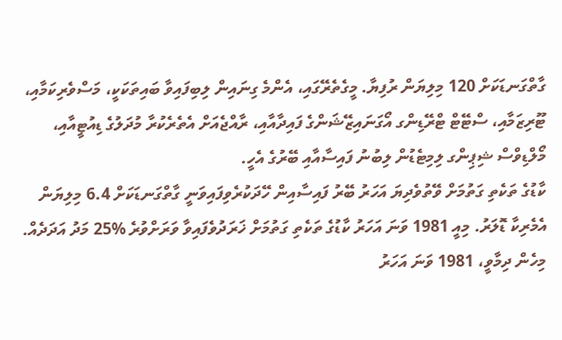ގާތްގަނޑަކަށް 120 މިލިޔަން ރުފިޔާ. މީގެތެރޭގައި، އެންމެ ގިނައިން ލިބިފައިވާ ބައިތަކަކީ، މަސްވެރިކަމާއި، ޓޫރިޒަމާއި، ސްޓޭޓް ޓްރޭޑިންގ އޯގަނައިޒޭޝަންގެ ފައިދާއާއި، ރާއްޖެއަށް އެތެރެކުރާ މުދަލުގެ ޑިއުޓީއާއި، މޯލްޑިވްސް ޝިޕިންގ ލިމިޓެޑުން ލިބުނު ފައިސާއާއި ބޭރުގެ އެހީ.
ކާޑުގެ ތަކެތި ގަތުމަށް ވޭތުވެދިޔަ އަހަރު ބޭރު ފައިސާއިން ހޭދަކުރެވިފައިވަނީ ގާތްގަނޑަކަށް 6.4 މިލިޔަން އެމެރިކާ ޑޮލަރު. މިއީ 1981 ވަނަ އަހަރު ކާޑުގެ ތަކެތި ގަތުމަށް ޚަރަދުވެފައިވާ ވަރަށްވުރެ %25 މަދު އަދަދެއް. މިހެން ދިމާވީ، 1981 ވަނަ އަހަރު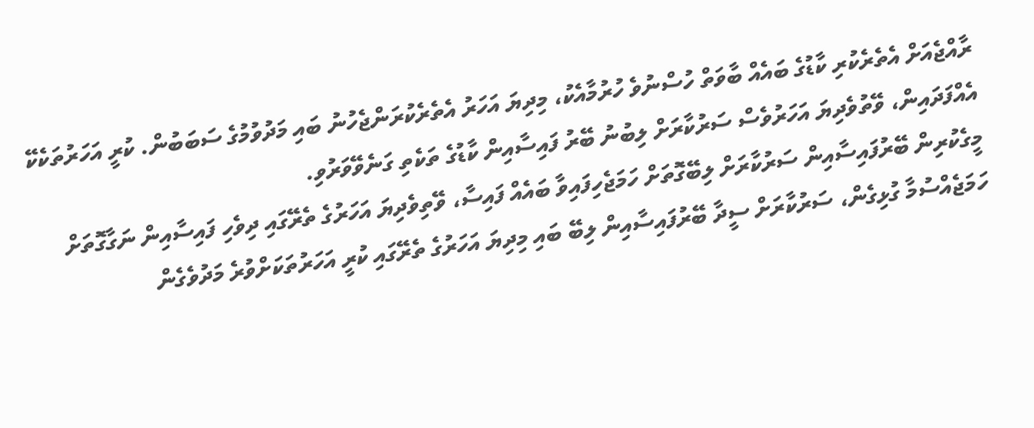ރާއްޖެއަށް އެތެރެކުރި ކާޑުގެ ބައެއް ބާވަތް ހުސްނުވެ ހުރުމާއެކު، މިދިޔަ އަހަރު އެތެރެކުރަންޖެހުނު ބައި މަދުވުމުގެ ސަބަބުން. ކުރީ އަހަރުތަކެކޭ އެއްފަދައިން، ވޭތުވެދިޔަ އަހަރުވެސް ސަރުކާރަށް ލިބުނު ބޭރު ފައިސާއިން ކާޑުގެ ތަކެތި ގަނެވޭވަރުވި.
މީގެކުރިން ބޭރުފައިސާއިން ސަރުކާރަށް ލިބޭގޮތަށް ހަމަޖެހިފައިވާ ބައެއް ފައިސާ، ވޭތިވެދިޔަ އަހަރުގެ ތެރޭގައި ދިވެހި ފައިސާއިން ނަގާގޮތަށް ހަމަޖެއްސުމާ ގުޅިގެން، ސަރުކާރަށް ސީދާ ބޭރުފައިސާއިން ލިބޭ ބައި މިދިޔަ އަހަރުގެ ތެރޭގައި ކުރީ އަހަރުތަކަށްވުރެ މަދުވެގެން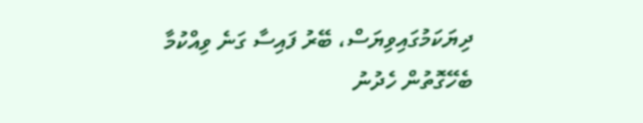ދިޔަކަމުގައިވިޔަސް، ބޭރު ފައިސާ ގަނެ ވިއްކުމާ ބެހޭގޮތުން ހެދުނު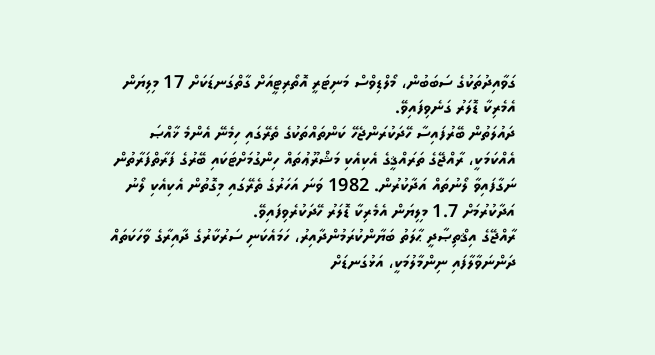ގަވާއިދުތަކުގެ ސަބަބުން، މޯލްޑިވްސް މަނިޓަރީ އޮތޯރިޓީއަށް ގާތްގަނޑަކަށް 17 މިލިޔަން އެމެރިކާ ޑޮލަރު ގަނެވިފައިވޭ.
ދައުލަތުން ބޭރުފައިސާ ހޭދަކުރަންޖެހޭ ކަންތައްތަކުގެ ތެރޭގައި ހިމެނޭ އެންމެ ޚާއްޞަ އެއްކަމަކީ، ރާއްޖޭގެ ތަރައްޤީގެ އެކިއެކި މަޝްރޫޢުތައް ހިންގުމަށްޓަކައި ބޭރުގެ ފަރާތްފަރާތުން ނަގާފައިވާ ލޯނުތައް އަދާކުރުން. 1982 ވަނަ އަހަރުގެ ތެރޭގައި މިގޮތުން އެކިއެކި ލޯނު އަދާކުރުމަށް 1.7 މިލިޔަން އެމެރިކާ ޑޮލަރު ހޭދަކުރެވިފައިވޭ.
ރާއްޖޭގެ އިޤްތިޞާދީ ޙާލަތު ބަޔާންކުރަމުންދާއިރު، ހަމައެކަނި ސަރުކާރުގެ ދާއިރާގެ ވާހަކަތައް ދަންނަވާލާފައި ނިންމާލުމަކީ، އަޅުގަނޑަށް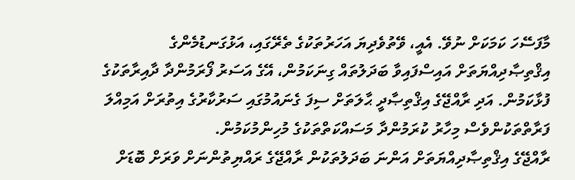މާފަސޭހަ ކަމަކަށް ނުވޭ. އެއީ، ވޭތުވެދިޔަ އަހަރުތަކުގެ ތެރޭގައި، އަޅުގަނޑުމެންގެ އިޤްތިޞާދިއްޔަތަށް އައިސްފައިވާ ބަދަލުތައް ގިނަކަމުން، އޭގެ އަސަރު ފޯރަމުންދާ ދާއިރާތަކުގެ ފުޅާކަމުން. އަދި ރާއްޖޭގެ އިޤްތިޞާދީ ޙާލަތަށް ސިފަ ގެނައުމުގައި ސަރުކާރުގެ އިތުރަށް އަމިއްލަ ފަރާތްތަކުންވެސް މިހާރު ކުރަމުންދާ މަސައްކަތްތަކުގެ މުހިންމުކަމުން.
ރާއްޖޭގެ އިޤްތިޞާދިއްޔަތަށް އަންނަ ބަދަލުތަކުން ރާއްޖޭގެ ރައްޔިތުންނަށް ވަރަށް ބޮޑަށް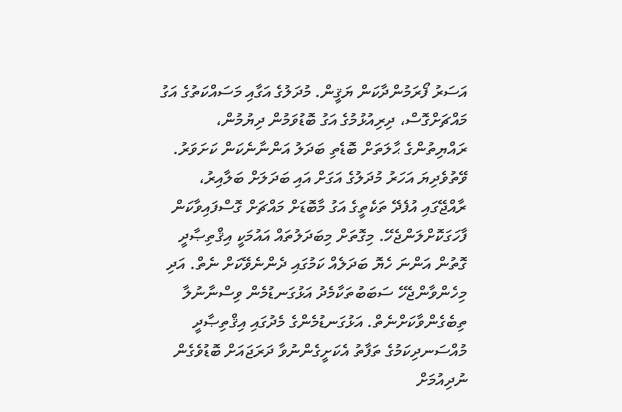އަސަރު ފޯރަމުންދާކަން ޔަޤީން. މުދަލުގެ އަގާއި މަސައްކަތުގެ އަގު މައްޗަށްގޮސް، ދިރިއުޅުމުގެ އަގު ބޮޑުވަމުން ދިޔުމުން، ރައްޔިތުންގެ ޙާލަތަށް ބޮޑެތި ބަދަލު އަންނާނެކަން ކަށަވަރު. ވޭތުވެދިޔަ އަހަރު މުދަލުގެ އަގަށް އައި ބަދަލަށް ބަލާއިރު، ރާއްޖޭގައި އުފެދޭ ތަކެތީގެ އަގު މާބޮޑަށް މައްޗަށް ގޮސްފައިވާކަން ފާހަގަކޮށްލަންޖެހޭ. މިގޮތަށް މިބަދަލުތައް އައުމަކީ އިޤްތިޞާދީ ގޮތުން އަންނަ ހެޔޮ ބަދަލެއް ކަމުގައި ދެންނެވޭކަށް ނެތް. އަދި މިހެންވާންޖެހޭ ސަބަބުތަކާމެދު އަޅުގަނޑުމެން ވިސްނާނުލާ ތިބެގެންވާކަށްނެތް. އަޅުގަނޑުމެންގެ މެދުގައި އިޤްތިޞާދީ މުއްސަނދިކަމުގެ ތަފާތު އެކަށީގެންނުވާ ދަރަޖައަށް ބޮޑުވެގެން ނުދިއުމަށް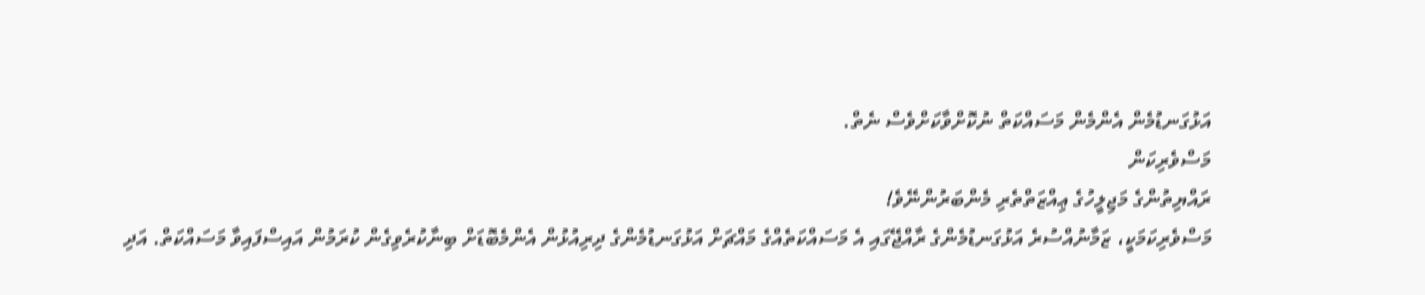އަޅުގަނޑުމެން އެންމެން މަސައްކަތް ނުކޮށްވާކަށްވެސް ނެތް.
މަސްވެރިކަން
ރައްޔިތުންގެ މަޖިލީހުގެ ޢިއްޒަތްތެރި މެންބަރުންނޭވެ!
މަސްވެރިކަމަކީ، ޒަމާނުއްސުރެ އަޅުގަނޑުމެންގެ ރާއްޖޭގައި އެ މަސައްކަތެއްގެ މައްޗަށް އަޅުގަނޑުމެންގެ ދިރިއުޅުން އެންމެބޮޑަށް ބިނާކުރެވިގެން ކުރަމުން އައިސްފައިވާ މަސައްކަތް. އަދި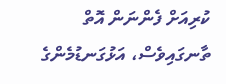ކުރިއަށް ފެންނަން އޮތް ތާނގައިވެސް، އަޅުގަނޑުމެންގެ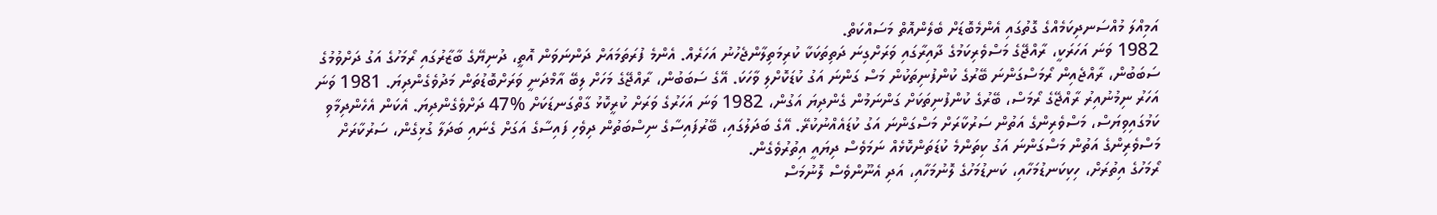އަމިއްލަ މުއްސަނދިކަމެއްގެ ގޮތުގައި އެންމެބޮޑަށް ބެލެންއޮތް މަސައްކަތް.
1982 ވަނަ އަހަރަކީ، ރާއްޖޭގެ މަސްވެރިކަމުގެ ދާއިރާގައި ވަރަށްގިނަ ދަތިތަކަކާ ކުރިމަތިލާންޖެހުނު އަހަރެއް. އެންމެ ފުރަތަމައަށް ދަންނަވަން އޮތީ، ދުނިޔޭގެ ބާޒާރުގައި ރޯމަހުގެ އަގު ދަށްވުމުގެ ސަބަބުން، ރާއްޖެއިން ރޯމަސްގަންނަ ބޭރުގެ ކުންފުނިތަކުން މަސް ގަންނަ އަގު ކުޑަކޮށްލި ވާހަކަ. އޭގެ ސަބަބުން، ރާއްޖޭގެ މަހަށް ލިބޭ އާމްދަނީ ވަރަށްބޮޑުތަން މަދުވެގެންދިޔަ. 1981 ވަނަ އަހަރު ނިމުނުއިރު ރާއްޖޭގެ ރޯމަސް، ބޭރުގެ ކުންފުނިތަކަށް ގަންނަމުން ގެންދިޔަ އަގުން، 1982 ވަނަ އަހަރުގެ ވަރަށް ކުރީކޮޅު ގާތްގަނޑަކަށް %47 ދަށްވެގެންދިޔަ. އެކަން އެހެންދިމާވި ކަމުގައިވިޔަސް، މަސްވެރިންގެ އަތުން ސަރުކާރަށް މަސްގަންނަ އަގު ކުޑައެއްނުކުރޭ. އޭގެ ބަދަލުގައި، ބޭރުފައިސާގެ ނިސްބަތުން ދިވެހި ފައިސާގެ އަގަށް ގެނައި ބަދަލާ ގުޅިގެން، ސަރުކާރަށް މަސްވެރިންގެ އަތުން މަސްގަންނަ އަގު ކިތަންމެ ކުޑަތަންކޮޅެއް ނަމަވެސް ދިޔައީ އިތުރުވެގެން.
ރޯމަހުގެ އިތުރަށް، ހިކިކަނޑުމަހާއި، ކަނޑުމަހުގެ ލޮނުމަހާއި، އަދި އެނޫންވެސް ލޮނުމަސް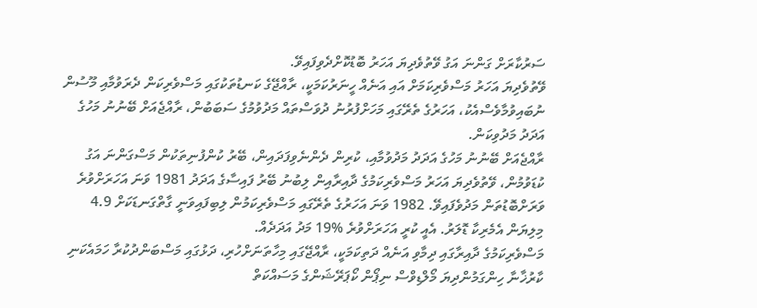ސަރުކާރަށް ގަންނަ އަގު ވޭތުވެދިޔަ އަހަރު ބޮޑުކޮށްދެވިފައިވޭ.
ވޭތުވެދިޔަ އަހަރު މަސްވެރިކަމަށް އައި އަނެއް ހީނަރުކަމަކީ، ރާއްޖޭގެ ކަނޑުތަކުގައި މަސްވެރިކަން ދެރަވުމާއި މޫސުން ނުބައިވުމާވެސްއެކު، އަހަރުގެ ތެރޭގައި މަހަށްފުރުނު ދުވަސްތައް މަދުވުމުގެ ސަބަބުން، ރާއްޖެއަށް ބޭނުނު މަހުގެ އަދަދު މަދުވިކަން.
ރާއްޖެއަށް ބޭނުނު މަހުގެ އަދަދު މަދުވުމާއި، ކުރިން ދެންނެވިފަދައިން، ބޭރު ކުންފުނިތަކުން މަސްގަންނަ އަގު ކުޑަވުމުން، ވޭތުވެދިޔަ އަހަރު މަސްވެރިކަމުގެ ދާއިރާއިން ލިބުނު ބޭރު ފައިސާގެ އަދަދު 1981 ވަނަ އަހަރަށްވުރެ ވަރަށްބޮޑުތަން މަދުވެފައިވޭ. 1982 ވަނަ އަހަރުގެ ތެރޭގައި މަސްވެރިކަމުން ލިބިފައިވަނީ ގާތްގަނޑަކަށް 4.9 މިލިޔަން އެމެރިކާ ޑޮލަރު. އެއީ ކުރީ އަހަރަށްވުރެ %19 މަދު އަދަދެއް.
މަސްވެރިކަމުގެ ދާއިރާގައި ދިމާވި އަނެއް ދަތިކަމަކީ، ރާއްޖޭގައި މިހާތަނަށްހުރި، ދަޅުގައި މަސްބަންދުކުރާ ހަމައެކަނި ކާރުޚާނާ ހިންގަމުންދިޔަ މޯލްޑިވްސް ނިޕޯން ކޯޕަރޭޝަންގެ މަސައްކަތް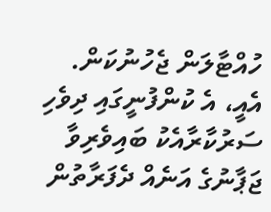ހުއްޓާލަން ޖެހުނުކަން. އެއީ، އެ ކުންފުނީގައި ދިވެހި ސަރުކާރާއެކު ބައިވެރިވާ ޖަޕާނުގެ އަނެއް ދެފަރާތުން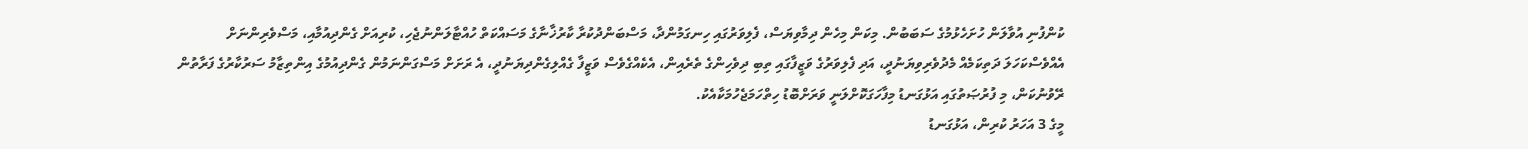ކުންފުނި އުވާލަން ހުށަހެޅުމުގެ ސަބަބުން. މިކަން މިހެން ދިމާވިޔަސް، ފެލިވަރުގައި ހިނގަމުންދާ، މަސްބަންދުކުރާ ކާރުޚާނާގެ މަސައްކަތް ހުއްޓާލަންނުޖެހި، ކުރިއަށް ގެންދިއުމާއި، މަސްވެރިންނަށް އެއްވެސްކަހަލަ ދަތިކަމެއް މެދުވެރިވިޔަނުދީ، އަދި ފެލިވަރުގެ ވަޒީފާގައި ތިބި ދިވެހިންގެ ތެރެއިން، އެކެއްގެވެސް ވަޒީފާ ގެއްލިގެންދިޔަނުދީ، އެ ރަށަށް މަސްގަންނަމުން ގެންދިއުމުގެ އިންތިޒާމު ސަރުކާރުގެ ފަރާތުން ރޭވުނުކަން، މި ފުރުޞަތުގައި އަޅުގަނޑު މިފާހަގަކޮށްލަނީ ވަރަށްބޮޑު ހިތްހަމަޖެހުމަކާއެކު.
މީގެ 3 އަހަރު ކުރިން، އަޅުގަނޑު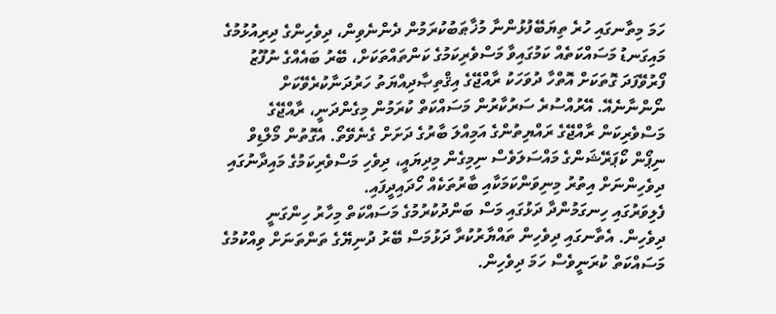ހަމަ މިތާނގައި ހުރެ ތިޔަބޭފުޅުންނާ މުޚާޠަބުކުރަމުން ދެންނެވިން، ދިވެހިންގެ ދިރިއުޅުމުގެ މައިގަނޑު މަސައްކަތެއް ކަމުގައިވާ މަސްވެރިކަމުގެ ކަންތައްތަކަށް، ބޭރު ބައެއްގެ ނުފޫޒު ފޯރުވޭފަދަ ގޮތަކަށް އޮތްހާ ދުވަހަކު ރާއްޖޭގެ އިޤްތިޞާދިއްޔަތު ހަރުދަނާކުރެވޭކަށް ނޯންނާނެއޭ. އޭރުއްސުރެ ސަރުކާރުން މަސައްކަތް ކުރަމުން މިގެންދަނީ، ރާއްޖޭގެ މަސްވެރިކަން ރާއްޖޭގެ ރައްޔިތުންގެ އަމިއްލަ ބާރުގެ ދަށަށް ގެނެވޭތޯ. އެގޮތުން މޯލްޑިވް ނިޕޯން ކޯޕަރޭޝަންގެ މައްސަލަވެސް ނިމިގެން މިދިޔައީ، ދިވެހި މަސްވެރިކަމުގެ މައިދާނުގައި ދިވެހިންނަށް އިތުރު މިނިވަންކަމަކާއި ބާރުތަކެއް ހޯދައިދީފައި.
ފެލިވަރުގައި ހިނގަމުންދާ ދަޅުގައި މަސް ބަންދުކުރުމުގެ މަސައްކަތް މިހާރު ހިންގަނީ ދިވެހިން. އެތާނގައި ދިވެހިން ތައްޔާރުކުރާ ދަޅުމަސް ބޭރު ދުނިޔޭގެ ތަންތަނަށް ވިއްކުމުގެ މަސައްކަތް ކުރަނީވެސް ހަމަ ދިވެހިން.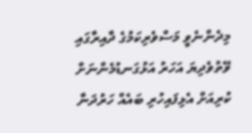މިދެންނެވީ މަސްވެރިކަމުގެ ދާއިރާގައި ވޭތުވެދިޔަ އަހަރު އަޅުގަނޑުމެންނަށް ކުރިއަށް އެޅިފައިހުރި ބައެއް ހަރުދަނާ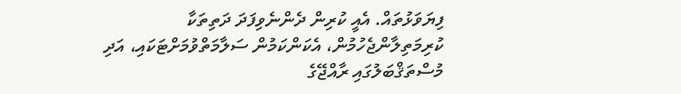ފިޔަވަޅުތައް. އެއީ ކުރިން ދެންނެވިފަދަ ދަތިތަކާ ކުރިމަތިލާންޖެހުމުން، އެކަންކަމުން ސަލާމަތްވުމަށްޓަކައި، އަދި މުސްތަޤްބަލުގައި ރާއްޖޭގެ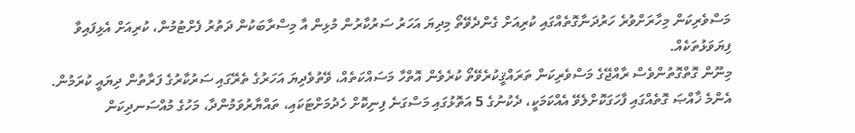މަސްވެރިކަން މިހާރަށްވުރެ ހަރުދަނާގޮތެއްގައި ކުރިއަށް ގެންދެވޭތޯ މިދިޔަ އަހަރު ސަރުކާރުން މުޅިން އާ މިސްރާބަކުން ދަތުރު ފެށްޓުމުން، ކުރިއަށް އެޅިފައިވާ ފިޔަވަޅުތަކެއް.
މިނޫން ގޮތްގޮތުންވެސް ރާއްޖޭގެ މަސްވެރިކަން ތަރައްޤީކުރެވޭތޯ ކުރެވެން އޮތްހާ މަސައްކަތެއް، ވޭތުވެދިޔަ އަހަރުގެ ތެރޭގައި ސަރުކާރުގެ ފަރާތުން ދިޔައީ ކުރަމުން. އެންމެ ޚާއްޞަ ގޮތެއްގައި ފާހަގަކޮށްލެވޭ އެއްކަމަކީ، ދެކުނުގެ 5 އަތޮޅުގައި މަސްގަނެ ފިނިކޮށް ހެދުމަށްޓަކައި، ތައްޔާރުވަމުންދާ، މަހުގެ މުއްސަނދިކަން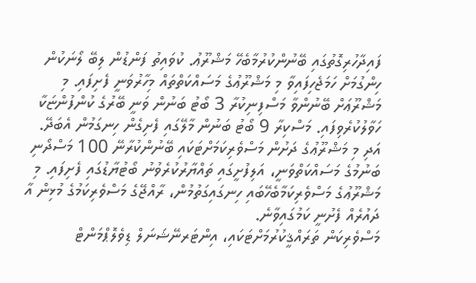ފައިދާހުރިގޮތުގައި ބޭނުންކުރުމާބެހޭ މަޝްރޫޢު. ކުވައިތު ފަންޑުން ލިބޭ ލޯނަކުން ހިންގުމަށް ހަމަޖެހިފައިވާ މި މަޝްރޫޢުގެ މަސައްކަތްތައް މިހާރުވަނީ ފެށިފައި. މި މަޝްރޫޢަށް ބޭނުންވާ މަސްފިނިކުރާ 3 ބޯޓު ބަނުން ވަނީ ބޭރުގެ ކުންފުންޏަކާ ހަވާލުކުރެވިފައި. މަސްކިރާ 9 ބޯޓު ބަނުން މާލޭގައި ފެށިގެން ހިނގަމުން އެބަދޭ. އަދި މި މަޝްރޫޢުގެ ދަށުން މަސްވެރިކަމަށްޓަކައި ބޭނުންކުރާނޭ 100 މަސްދޯނި ބަނުމުގެ މަސައްކަތްވަނީ، އަލިފުށީގައި ތައްޔާރުކުރެވުނު ބޯޓުޔާޑުގައި ފެށިފައި. މި މަޝްރޫޢުގެ މަސްވެރިކަމާބެހޭބައި ހިނގައިގަތުމުން، ރާއްޖޭގެ މަސްވެރިކަމުގެ މުޅިން އާ ދައުރެއް ފެށުނީ ކަމުގައިވާނެ.
މަސްވެރިކަން ތަރައްޤީކުރުމަށްޓަކައި، އިންޓަރނޭޝަނަލް ޑިވެލޮޕްމަންޓް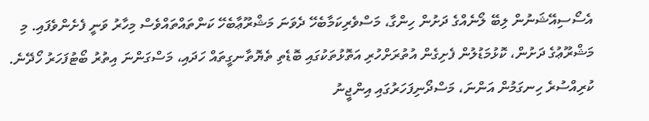އެސޯސިއޭޝަނުން ލިބޭ ލޯނެއްގެ ދަށުން ހިންގާ، މަސްވެރިކަމާބެހޭ ދެވަނަ މަޝްރޫޢާބެހޭ ކަންތައްތައްވެސް މިހާރު ވަނީ ފެށެންވެފައި. މި މަޝްރޫޢުގެ ދަށުން، ކޮޅުމަޑުލުން ފެށިގެން އުތުރަށްހުރި އަތޮޅުތަކުގައި ބޮޑެތި ތެޔޮތާނގީތައް ހަދައި، މަސްގަންނަ އިތުރު ބޯޓުފަހަރު ހޯދޭނެ.
ކުރިއްސުރެ ހިނގަމުން އަންނަ، މަސްދޯނިފަހަރުގައި އިންޖީނު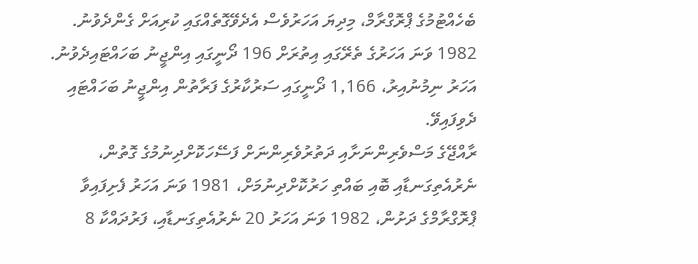ބެހެއްޓުމުގެ ޕްރޮގްރާމް، މިދިޔަ އަހަރުވެސް އެދެވޭގޮތެއްގައި ކުރިއަށް ގެންދެވުނު. 1982 ވަނަ އަހަރުގެ ތެރޭގައި އިތުރަށް 196 ދޯނީގައި އިންޖީނު ބަހައްޓައިދެވުނު. އަހަރު ނިމުނުއިރު، 1,166 ދޯނީގައި ސަރުކާރުގެ ފަރާތުން އިންޖީނު ބަހައްޓައި ދެވިފައިވޭ.
ރާއްޖޭގެ މަސްވެރިންނަށާއި ދަތުރުވެރިންނަށް ފަސޭހަކޮށްދިނުމުގެ ގޮތުން، ނެރުއެތިގަނޑާއި ބޮއި ބައްތި ހަރުކޮށްދިނުމަށް، 1981 ވަނަ އަހަރު ފެށިފައިވާ ޕްރޮގްރާމްގެ ދަށުން، 1982 ވަނަ އަހަރު 20 ނެރުއެތިގަނޑާއި، ފަރުދައްކާ 8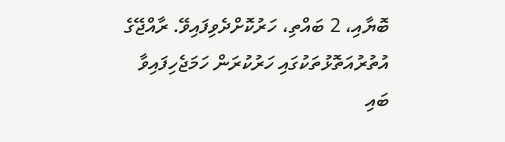ބޮޔާއި، 2 ބައްތި، ހަރުކޮށްދެވިފައިވޭ. ރާއްޖޭގެ އުތުރުއަތޮޅުތަކުގައި ހަރުކުރަން ހަމަޖެހިފައިވާ ބައި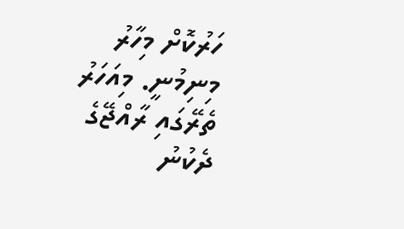ހަރުކޮށް މިހާރު މިނިމުނީ. މިއަހަރު ތެރޭގައި ރާއްޖޭގެ ދެކުނު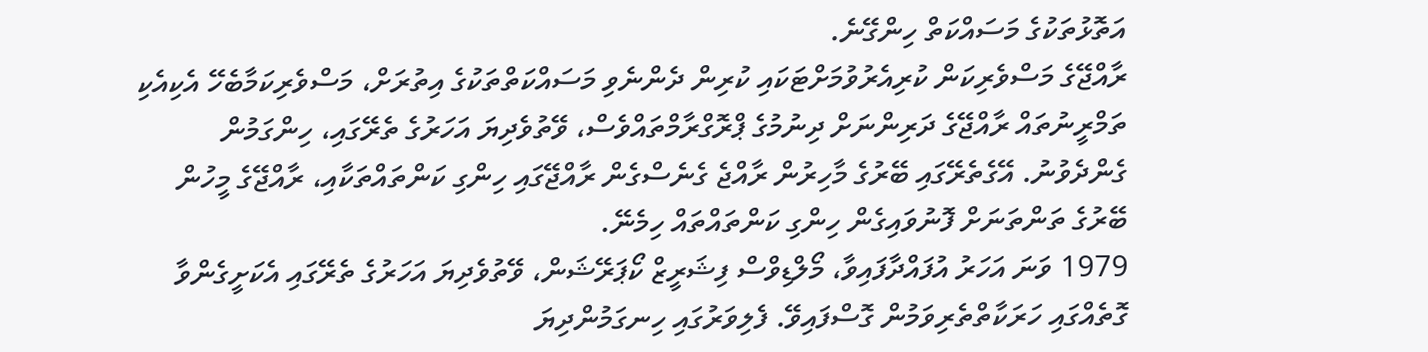އަތޮޅުތަކުގެ މަސައްކަތް ހިންގޭނެ.
ރާއްޖޭގެ މަސްވެރިކަން ކުރިއެރުވުމަށްޓަކައި ކުރިން ދެންނެވި މަސައްކަތްތަކުގެ އިތުރަށް، މަސްވެރިކަމާބެހޭ އެކިއެކި ތަމްރީނުތައް ރާއްޖޭގެ ދަރިންނަށް ދިނުމުގެ ޕްރޮގްރާމްތައްވެސް، ވޭތުވެދިޔަ އަހަރުގެ ތެރޭގައި، ހިންގަމުން ގެންދެވުނު. އޭގެތެރޭގައި ބޭރުގެ މާހިރުން ރާއްޖެ ގެނެސްގެން ރާއްޖޭގައި ހިންގި ކަންތައްތަކާއި، ރާއްޖޭގެ މީހުން ބޭރުގެ ތަންތަނަށް ފޮނުވައިގެން ހިންގި ކަންތައްތައް ހިމެނޭ.
1979 ވަނަ އަހަރު އުފައްދާފައިވާ، މޯލްޑިވްސް ފިޝަރީޒް ކޯޕަރޭޝަން، ވޭތުވެދިޔަ އަހަރުގެ ތެރޭގައި އެކަށީގެންވާ ގޮތެއްގައި ހަރަކާތްތެރިވަމުން ގޮސްފައިވޭ. ފެލިވަރުގައި ހިނގަމުންދިޔަ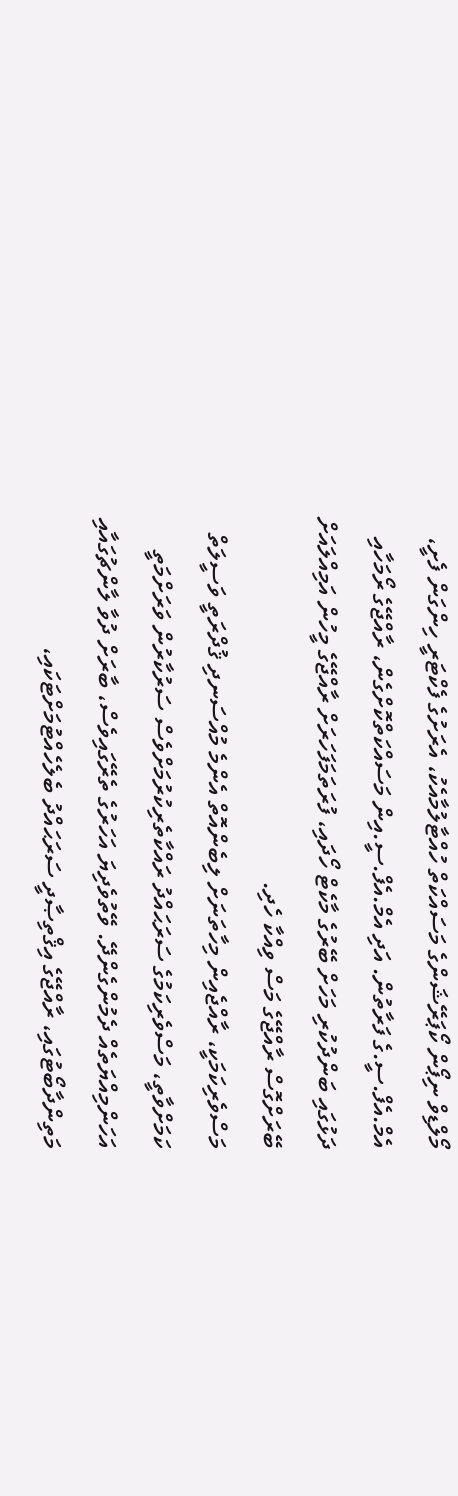މޯލްޑިވް ނިޕޯން ކޯޕަރޭޝަންގެ މަސައްކަތް ހުއްޓާލުމާއެކު، އެރަށުގެ ފެކްޓަރީ ހިންގަން ފެށީ، އެމް.އެފް.ސީ.ގެ ފަރާތުން. އަދި އެމް.އެފް.ސީ.އިން މަސައްކަތްކޮށްގެން، ރާއްޖޭގެ ރޯމަހާއި ދަޅުގައި ބަންދުކުރި މަހަށް ބޭރުގެ މާކެޓް ހޯދައި، ފުރަތަމަފަހަރަށް ރާއްޖޭގެ މީހުން އަމިއްލައަށް ބޭރަށްގޮސް ރާއްޖޭގެ މަސް ވިއްކާ ހެދި.
މަސްވެރިކަމަކީ، ރާއްޖެއިން މިހާތަނަށް ލިބެންއޮތް އެންމެ މުއްސަނދި ޤުދްރަތީ ވަސީލަތް ކަމަށްވާތީ، މަސްވެރިކަމުގެ ސަރަޙައްދު ރައްކާތެރިކުރުމަށްވެސް ސަރުކާރުން ވަރަށްމަތީ އަހަންމިއްޔަތެއް ދެމުންގެންދޭ. ވޭތުވެދިޔަ އަހަރުގެ ތެރޭގައިވެސް، ބާރަށް ދުވާ ލާންޗުގައާއި މަތިންދާބޯޓުގައި، ރާއްޖޭގެ އިޤްތިޞާދީ ސަރަޙައްދު ބެލެހެއްޓުމަށްޓަކައި،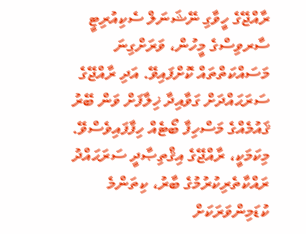ރާއްޖޭގެ ހީވާގި ނޭޝަނަލް ސެކިއުރިޓީ ސާރވިސްގެ މީހުން، ވަރަށްގިނަ މަސައްކަތްތައް ކޮށްފައިވޭ. އަދި ރާއްޖޭގެ ސަރަޙައްދަށް ގަވާއިދާ ޚިލާފަށް ވަން ބޭރު ޤައުމެއްގެ މަސްހިފާ ބޯޓެއް ހިފާފައިވެސްވޭ. މިކަމަކީ، ރާއްޖޭގެ އިޤްތިޞާދީ ސަރަޙައްދު ރައްކާތެރިކުރުމުގެ ބާރު، ކިތަންމެ ކުޑަމިންވަރަކަށް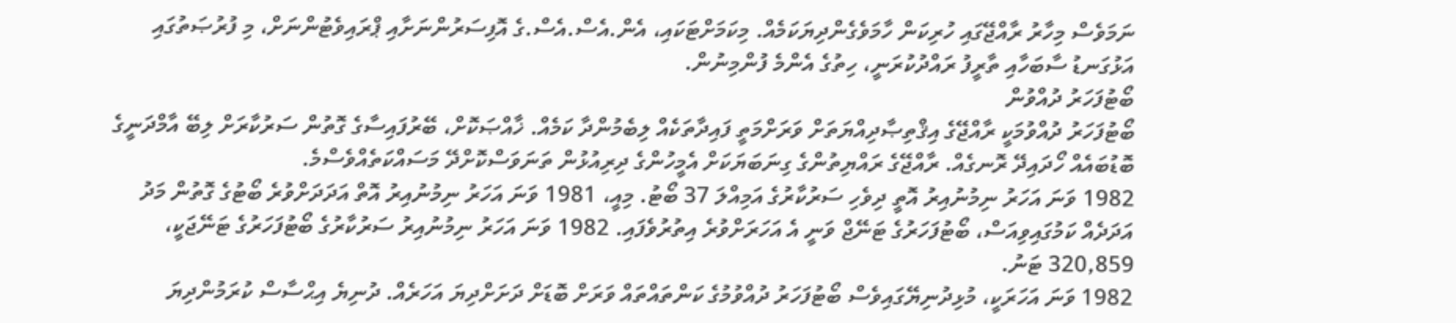ނަމަވެސް މިހާރު ރާއްޖޭގައި ހުރިކަން ހާމަވެގެންދިޔަކަމެއް. މިކަމަށްޓަކައި، އެން.އެސް.އެސް.ގެ އޮފިސަރުންނަށާއި ޕްރައިވެޓުންނަށް، މި ފުރުޞަތުގައި އަޅުގަނޑު ސާބަހާއި ތާރީފު ރައްދުކުރަނީ، ހިތުގެ އެންމެ ފުންމިނުން.
ބޯޓުފަހަރު ދުއްވުން
ބޯޓުފަހަރު ދުއްވުމަކީ ރާއްޖޭގެ އިޤްތިޞާދިއްޔަތަށް ވަރަށްމަތީ ފައިދާތަކެއް ލިބެމުންދާ ކަމެއް. ޚާއްޞަކޮށް، ބޭރުފައިސާގެ ގޮތުން ސަރުކާރަށް ލިބޭ އާމްދަނީގެ ބޮޑުބައެއް ހޯދައިދޭ ރޮނގެއް. ރާއްޖޭގެ ރައްޔިތުންގެ ގިނަބަޔަކަށް އެމީހުންގެ ދިރިއުޅުން ތަނަވަސްކޮށްދޭ މަސައްކަތެއްވެސްމެ.
1982 ވަނަ އަހަރު ނިމުނުއިރު އޮތީ ދިވެހި ސަރުކާރުގެ އަމިއްލަ 37 ބޯޓު. މިއީ، 1981 ވަނަ އަހަރު ނިމުނުއިރު އޮތް އަދަދަށްވުރެ ބޯޓުގެ ގޮތުން މަދު އަދަދެއް ކަމުގައިވިއަސް، ބޯޓުފަހަރުގެ ޓަނޭޖް ވަނީ އެ އަހަރަށްވުރެ އިތުރުވެފައި. 1982 ވަނަ އަހަރު ނިމުނުއިރު ސަރުކާރުގެ ބޯޓުފަހަރުގެ ޓަނޭޖަކީ، 320,859 ޓަނު.
1982 ވަނަ އަހަރަކީ، މުޅިދުނިޔޭގައިވެސް ބޯޓުފަހަރު ދުއްވުމުގެ ކަންތައްތައް ވަރަށް ބޮޑަށް ދަށަށްދިޔަ އަހަރެއް. ދުނިޔެ އިޙްސާސް ކުރަމުންދިޔަ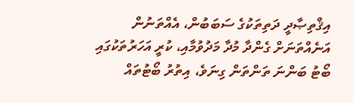އިޤްތިޞާދީ ދަތިތަކުގެ ސަބަބުން، އެއްތަނުން އަނެއްތަނަށް ގެންދާ މުދާ މަދުވުމާއި، ކުރީ އަހަރުތަކުގައި ބޯޓު ބަންނަ ތަންތަން ގިނަވެ، އިތުރު ބޯޓުތައް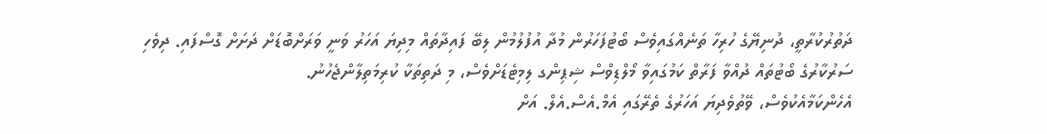ދަތުރުކުރާތީ، ދުނިޔޭގެ ހުރިހާ ތަނެއްގައިވެސް ބޯޓުފަހަރުން މުދާ އުފުލުމުން ލިބޭ ފައިދާތައް މިދިޔަ އަހަރު ވަނީ ވަރަށްބޮޑަށް ދަށަށް ގޮސްފައި. ދިވެހި ސަރުކާރުގެ ބޯޓުތައް ދުއްވާ ފަރާތް ކަމުގައިވާ މޯލްޑިވްސް ޝިޕިންގ ލިމިޓެޑަށްވެސް، މި ދަތިތަކާ ކުރިމަތިލާންޖެހުނު.
އެހެންކަމާއެކުވެސް، ވޭތުވެދިޔަ އަހަރުގެ ތެރޭގައި އެމް.އެސް.އެލް. އަށް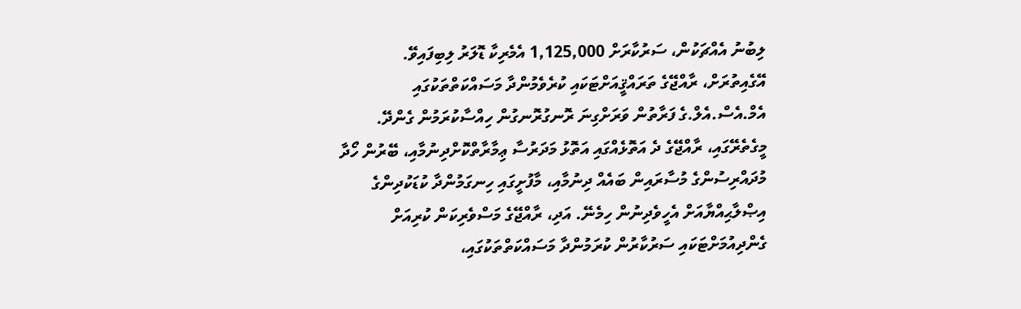ލިބުނު އެއްޗަކުން، ސަރުކާރަށް 1,125,000 އެމެރިކާ ޑޮލަރު ލިބިފައިވޭ. އޭގެއިތުރަށް، ރާއްޖޭގެ ތަރައްޤީއަށްޓަކައި ކުރެވެމުންދާ މަސައްކަތްތަކުގައި އެމް.އެސް.އެލް.ގެ ފަރާތުން ވަރަށްގިނަ ރޮނގުރޮނގުން ހިއްސާކުރަމުން ގެންދޭ. މީގެތެރޭގައި، ރާއްޖޭގެ ދެ އަތޮޅެއްގައި އަތޮޅު މަދަރުސާ ޢިމާރާތްކޮށްދިނުމާއި، ބޭރުން ހޯދާ މުދައްރިސުންގެ މުސާރައިން ބައެއް ދިނުމާއި، މާފުށީގައި ހިނގަމުންދާ ކުޑަކުދިންގެ އިޞްލާޙިއްޔާއަށް އެހީވެދިނުން ހިމެނޭ. އަދި، ރާއްޖޭގެ މަސްވެރިކަން ކުރިއަށް ގެންދިއުމަށްޓަކައި ސަރުކާރުން ކުރަމުންދާ މަސައްކަތްތަކުގައި،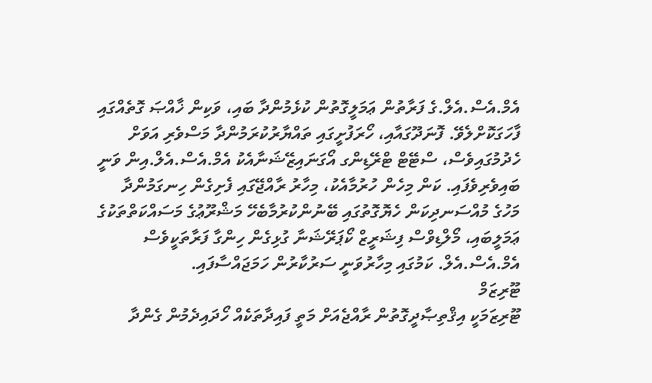އެމް.އެސް.އެލް.ގެ ފަރާތުން ޢަމަލީގޮތުން ކުޅެމުންދާ ބައި، ވަކިން ޚާއްޞަ ގޮތެއްގައި ފާހަގަކޮށްލެވޭ. ފޮނަދޫގައާއި، ހޯރަފުށީގައި ތައްޔާރުކުރަމުންދާ މަސްވެރި އަވަށް ހެދުމުގައިވެސް، ސްޓޭޓް ޓްރޭޑިންގ އޯގަނައިޒޭޝަނާއެކު އެމް.އެސް.އެލް.އިން ވަނީ ބައިވެރިވެފައި. ކަން މިހެން ހުރުމާއެކު، މިހާރު ރާއްޖޭގައި ފެށިގެން ހިނގަމުންދާ މަހުގެ މުއްސަނދިކަން ހެޔޮގޮތުގައި ބޭނުންކުރުމާބެހޭ މަޝްރޫޢުގެ މަސައްކަތްތަކުގެ ޢަމަލީބައި، މޯލްޑިވްސް ފިޝަރީޒް ކޯޕަރޭޝަނާ ގުޅިގެން ހިންގާ ފަރާތަކީވެސް އެމް.އެސް.އެލް. ކަމުގައި މިހާރުވަނީ ސަރުކާރުން ހަމަޖައްސާފައި.
ޓޫރިޒަމް
ޓޫރިޒަމަކީ އިޤްތިޞާދީގޮތުން ރާއްޖެއަށް މަތީ ފައިދާތަކެއް ހޯދައިދެމުން ގެންދާ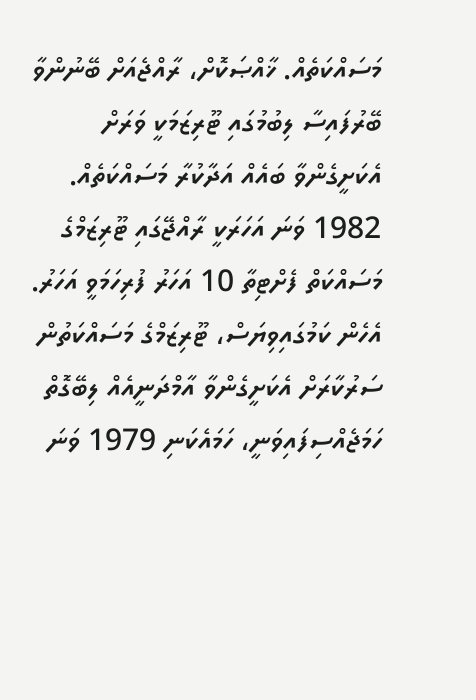މަސައްކަތެއް. ޚާއްޞަކޮށް، ރާއްޖެއަށް ބޭނުންވާ ބޭރުފައިސާ ލިބުމުގައި ޓޫރިޒަމަކީ ވަރަށް އެކަށީގެންވާ ބައެއް އަދާކުރާ މަސައްކަތެއް.
1982 ވަނަ އަހަރަކީ ރާއްޖޭގައި ޓޫރިޒަމްގެ މަސައްކަތް ފެށްޓިތާ 10 އަހަރު ފުރިހަމަވީ އަހަރު. އެހެން ކަމުގައިވިޔަސް، ޓޫރިޒަމްގެ މަސައްކަތުން ސަރުކާރަށް އެކަށީގެންވާ އާމްދަނީއެއް ލިބޭގޮތް ހަމަޖެއްސިފައިވަނީ، ހަމައެކަނި 1979 ވަނަ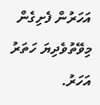އަހަރުން ފެށިގެން މިވޭތުވެދިޔަ ހަތަރު އަހަރު.